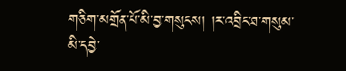གཅིག་མགྲོན་པོ་མི་བྱ་གསུངས། །ར་འབྲིང་ཐ་གསུམ་མི་དབྱེ་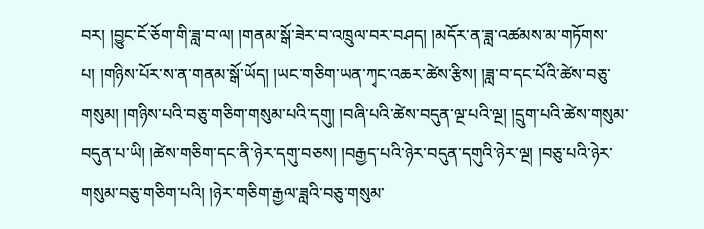བར། །བྱུང་ངོ་ཅོག་གི་ཟླ་བ་ལ། །གནམ་སྒོ་ཟེར་བ་འཁྲུལ་བར་བཤད། །མདོར་ན་ཟླ་འཚམས་མ་གཏོགས་པ། །གཉིས་པོར་ས་ན་གནམ་སྒོ་ཡོད། །ཡང་གཅིག་ཡན་ཀྭང་འཆར་ཚེས་རྩིས། །ཟླ་བ་དང་པོའི་ཚེས་བཅུ་གསུམ། །གཉིས་པའི་བཅུ་གཅིག་གསུམ་པའི་དགུ། །བཞི་པའི་ཚེས་བདུན་ལྔ་པའི་ལྔ། །དྲུག་པའི་ཚེས་གསུམ་བདུན་པ་ཡི། །ཚེས་གཅིག་དང་ནི་ཉེར་དགུ་བཅས། །བརྒྱད་པའི་ཉེར་བདུན་དགུའི་ཉེར་ལྔ། །བཅུ་པའི་ཉེར་གསུམ་བཅུ་གཅིག་པའི། །ཉེར་གཅིག་རྒྱལ་ཟླའི་བཅུ་གསུམ་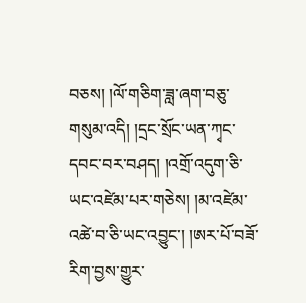བཅས། །ལོ་གཅིག་ཟླ་ཞག་བཅུ་གསུམ་འདི། །དྲང་སྲོང་ཡན་ཀྭང་དབང་བར་བཤད། །འགྲོ་འདུག་ཅི་ཡང་འཛེམ་པར་གཅེས། །མ་འཛེམ་འཚེ་བ་ཅི་ཡང་འབྱུང་། །ཨར་པོ་བཟོ་རིག་བྱས་གྱུར་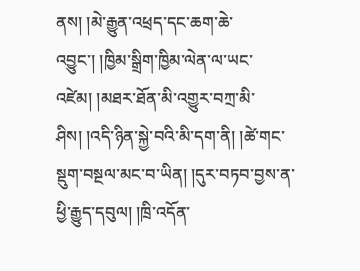ནས། །མེ་རྒྱུན་འཕྲད་དང་ཆག་ཆེ་འབྱུང་། །ཁྱིམ་སྒྲིག་ཁྱིམ་ལེན་ལ་ཡང་འཛེམ། །མཐར་ཐོན་མི་འགྱུར་བཀྲ་མི་ཤིས། །འདི་ཉིན་སྐྱེ་བའི་མི་དག་ནི། །ཚེ་གང་སྡུག་བསྔལ་མང་བ་ཡིན། །དུར་བཏབ་བྱས་ན་ཕྱི་རྒྱུད་དབུལ། །ཁྲི་འདོན་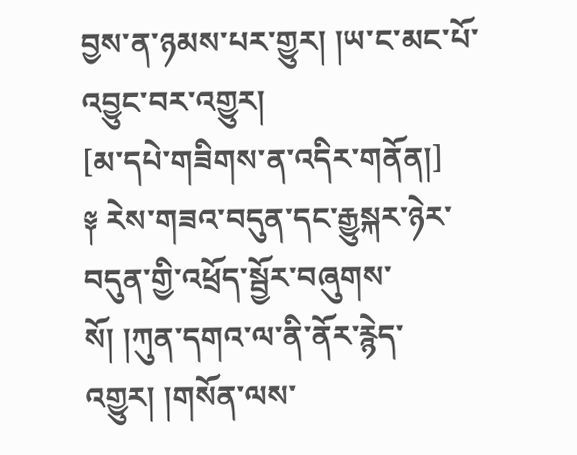བྱས་ན་ཉམས་པར་གྱུར། །ཡ་ང་མང་པོ་འབྱུང་བར་འགྱུར།
[མ་དཔེ་གཟིགས་ན་འདིར་གནོན།]
༈ རེས་གཟའ་བདུན་དང་རྒྱུསྐར་ཉེར་བདུན་གྱི་འཕྲོད་སྦྱོར་བཞུགས་སོ། །ཀུན་དགའ་ལ་ནི་ནོར་རྙེད་འགྱུར། །གསོན་ལས་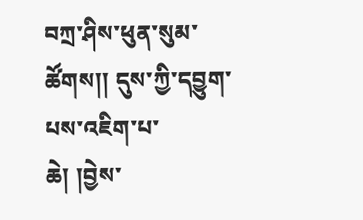བཀྲ་ཤིས་ཕུན་སུམ་ཚོགས།། དུས་ཀྱི་དབྱུག་པས་འཇིག་པ་ཆེ། །བྱེས་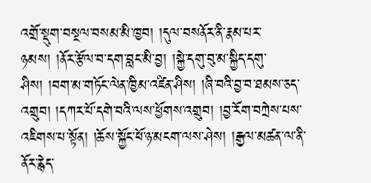འགྲོ་སྡུག་བསྔལ་བསམ་མི་ཁྱབ། །དུལ་བསནོར་ནི་རྣམ་པར་ཉམས། །ནོར་རྩོལ་བ་དག་བླང་མི་བྱ། །སྐྱེ་དགུ་བུ་མ་སྐྱིད་དགུ་ཤིས། །བག་མ་གཏོང་ལེན་ཁྱིམ་འཛིན་ཤིས། །ཞི་བའི་བྱ་བ་ཐམས་ཅད་འགྲུབ། །དཀར་པོ་དགེ་བའི་ལས་ཕྱོགས་འགྲུབ། །བྱ་རོག་བཀྲེས་པས་འཇིགས་པ་སྟོན། །ཆོས་སྐྱོང་ཕོ་ཉ་མངག་ལས་ཤེས། །རྒྱལ་མཚན་ལ་ནི་ནོར་རྙེད་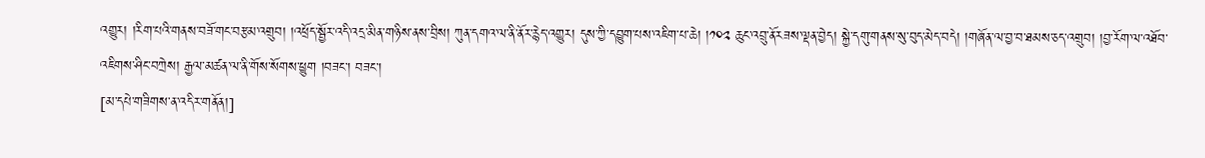འགྱུར། །རིག་པའི་གནས་བཟོ་གང་བརྩམ་འགྲུབ། །འཕྲོད་སྦྱོར་འདི་འདྲ་མིན་གཉིས་ནས་བྲིས། ཀུན་དགའ་ལ་ནི་ནོར་རྙེད་འགྱུར། དུས་ཀྱི་དབྱུག་པས་འཇིག་པ་ཆེ། །༡༠༢ ཆུང་འབྲུ་ནོརཟས་ལྡན་བྱེད། སྐྱེ་དགུ་གནས་སུ་བུད་མེད་བདེ། །གཞོན་ལ་བྱ་བ་ཐམས་ཅད་འགྲུབ། །བྱ་རོག་ལ་འཐོབ་འཇིགས་ཤིང་བཀྲེས། རྒྱལ་མཚན་ལ་ནི་གོས་སོགས་ཕྱུག །བཟང་། བཟང་།
[མ་དཔེ་གཟིགས་ན་འདིར་གནོན།]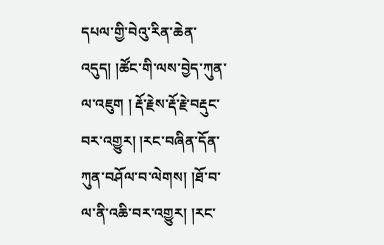དཔལ་གྱི་བེའུ་རིན་ཆེན་འདུད། །ཚོང་གི་ལས་བྱེད་ཀུན་ལ་འཇུག ། རྡོ་རྗེས་རྡོ་རྗེ་བརྡུང་བར་འགྱུར། །རང་བཞིན་དོན་ཀུན་བཤོལ་བ་ལེགས། །ཐོ་བ་ལ་ནི་འཆི་བར་འགྱུར། །རང་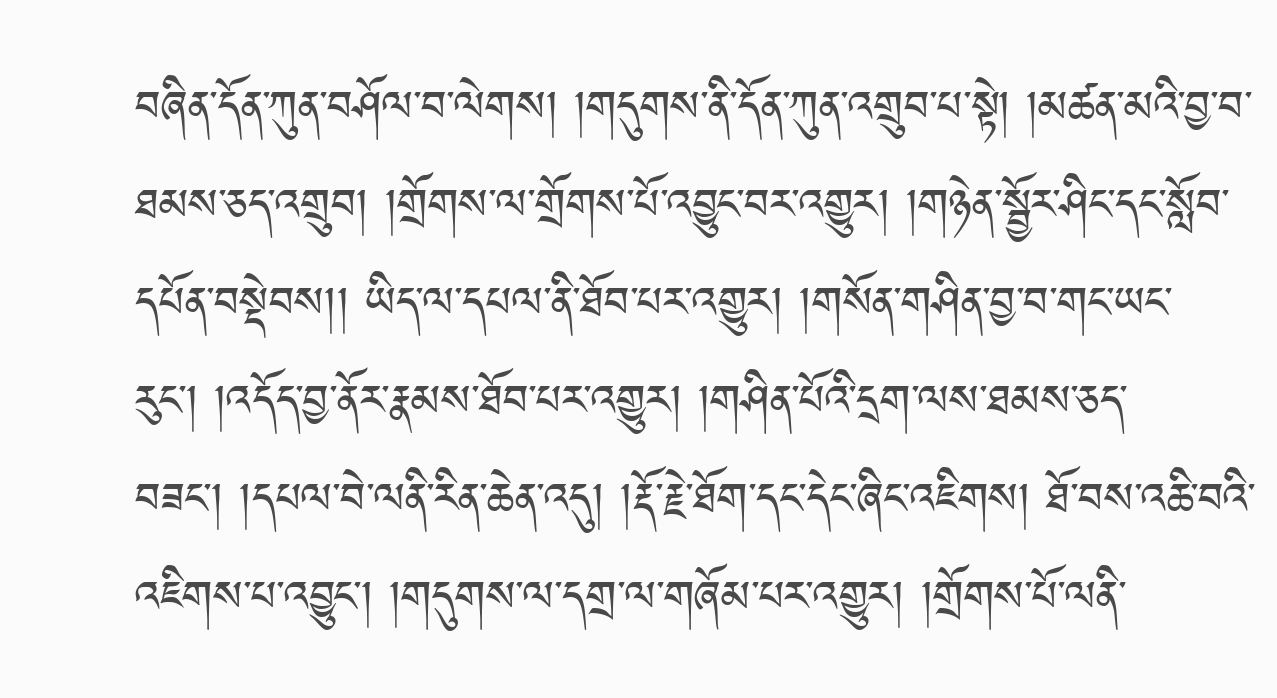བཞིན་དོན་ཀུན་བཤོལ་བ་ལེགས། །གདུགས་ནི་དོན་ཀུན་འགྲུབ་པ་སྟེ། །མཚན་མའི་བྱ་བ་ཐམས་ཅད་འགྲུབ། །གྲོགས་ལ་གྲོགས་པོ་འབྱུང་བར་འགྱུར། །གཉེན་སྦྱོར་ཤིང་དང་སློབ་དཔོན་བསྡེབས།། ཡིད་ལ་དཔལ་ནི་ཐོབ་པར་འགྱུར། །གསོན་གཤིན་བྱ་བ་གང་ཡང་རུང་། །འདོད་བྱ་ནོར་རྣམས་ཐོབ་པར་འགྱུར། །གཤིན་པོའི་དྲག་ལས་ཐམས་ཅད་བཟང་། །དཔལ་བེ་ལནི་རིན་ཆེན་འདུ། །རྡོ་རྗེ་ཐོག་དང་དེང་ཞིང་འཇིགས། ཐོ་བས་འཆི་བའི་འཇིགས་པ་འབྱུང་། །གདུགས་ལ་དགྲ་ལ་གཞོམ་པར་འགྱུར། །གྲོགས་པོ་ལནི་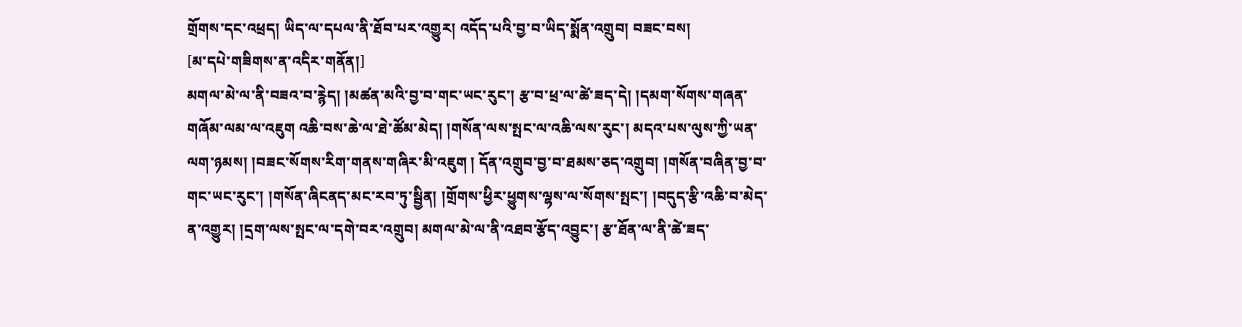གྲོགས་དང་འཕྲད། ཡིད་ལ་དཔལ་ནི་ཐོབ་པར་འགྱུར། འདོད་པའི་བྱ་བ་ཡིད་སྨོན་འགྲུབ། བཟང་བས།
[མ་དཔེ་གཟིགས་ན་འདིར་གནོན།]
མགལ་མེ་ལ་ནི་བཟའ་བ་རྙེད། །མཚན་མའི་བྱ་བ་གང་ཡང་རུང་། རྩ་བ་ཕྲ་ལ་ཚེ་ཟད་དེ། །དམག་སོགས་གཞན་གཞོམ་ལམ་ལ་འཇུག འཆི་བས་ཆེ་ལ་ཐེ་ཚོམ་མེད། །གསོན་ལས་སྤང་ལ་འཆི་ལས་རུང་། མདའ་པས་ལུས་ཀྱི་ཡན་ལག་ཉམས། །བཟང་སོགས་རིག་གནས་གཞིར་མི་འཇུག ། དོན་འགྲུབ་བྱ་བ་ཐམས་ཅད་འགྲུབ། །གསོན་བཞིན་བྱ་བ་གང་ཡང་རུང་། །གསོན་ཞིངནད་མང་རབ་ཏུ་སྦྱིན། །གྲོགས་ཕྱིར་ཕྱུགས་ལྷས་ལ་སོགས་སྤང་། །བདུད་རྩི་འཆི་བ་མེད་ན་འགྱུར། །དྲག་ལས་སྤང་ལ་དགེ་བར་འགྲུབ། མགལ་མེ་ལ་ནི་འཐབ་རྩོད་འབྱུང་། རྩ་ཐོན་ལ་ནི་ཚེ་ཟད་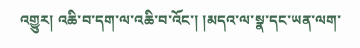འགྱུར། འཆི་བ་དག་ལ་འཆི་བ་འོང་། །མདའ་ལ་སྣ་དང་ཡན་ལག་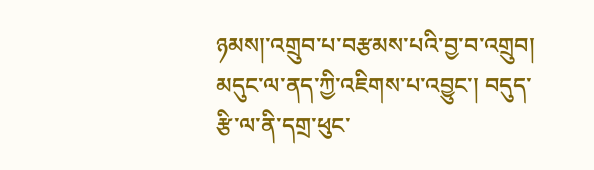ཉམས།་འགྲུབ་པ་བརྩམས་པའི་བྱ་བ་འགྲུབ། མདུང་ལ་ནད་ཀྱི་འཇིགས་པ་འབྱུང་། བདུད་རྩི་ལ་ནི་དགྲ་ཕུང་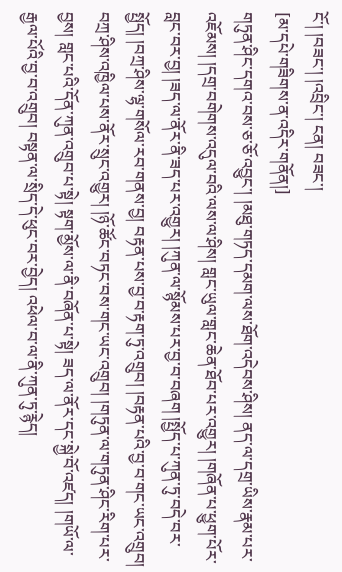ངོ་། །བཟང་། །འབྲིང་། ངན། བཟང་།
[མ་དཔེ་གཟིགས་ན་འདིར་གནོན།]
གཏུན་ཤིང་དགའ་བས་ཅ་ཅོ་འབྱུང་། །མཐུ་གཏད་དམག་ལས་ཐོག་འདེབས་ཤིས། ནད་ལ་དགྲ་ཡིས་རྣམ་པར་འཇོམས། །དགྲ་བགེགས་འདུལ་བའི་ལས་ལ་ཤིས། གླང་ཡུལ་གླང་ཆེན་ཐོབ་པར་འགྱུར། །གཞོན་པ་ཕྱུག་པོར་བླང་བར་བྱ། །ཟད་ལ་ནོར་ནི་ཟད་པར་འགྱུར། །ཀུན་ལ་སྙོམས་པར་བྱ་བ་བཞག །སྤྱོད་པ་ཀུན་ཏུ་བདེ་བར་སྤྱོད། །བཀྲ་ཤིས་ལྷ་གསོལ་རབ་གནས་བྱ། བརྟན་པས་བྱ་བ་རྟག་ཏུ་འགྲུབ། །བརྟན་པའི་བྱ་བ་གང་ཡང་འགྲུབ། བཀྲ་ཤིས་འཁྱིལ་པས་ནོར་སྲུང་འགྱུར། །ཉོ་ཚོང་བཏང་བས་གང་ཡང་འགྲུབ། །གཏུན་ལ་གཏུན་ཤིང་རིག་པར་བྱས། གླང་པའི་དོན་ཀུན་འགྲུབ་པ་སྟེ། སྟག་མྱོས་ལ་ནི་བཞོན་པ་སྟེ། ཟད་ལ་ནོར་དང་སྐྱེ་བོ་འཛད། །གཡོ་ལ་རྒྱལ་པོའི་བྱ་བ་འགྲུབ། བསྟན་ལ་སྲིད་དེ་ཕུང་བར་བྱེད། འཕེལ་བ་ལ་ནི་ཀུན་ཏུ་རྙེད།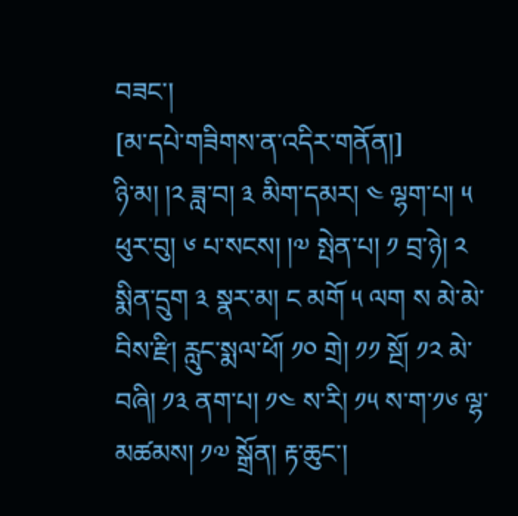བཟང་།
[མ་དཔེ་གཟིགས་ན་འདིར་གནོན།]
ཉི་མ། །༢ ཟླ་བ། ༣ མིག་དམར། ༤ ལྷག་པ། ༥ ཕུར་བུ། ༦ པ་སངས། །༧ སྤེན་པ། ༡ བྲ་ཉེ། ༢ སྨིན་དྲུག ༣ སྣར་མ། ང མགོ ༥ ལག ས མེ་མེ་བིས་རྫི། རླུང་སྨལ་ཕོ། ༡༠ གྲེ། ༡༡ སྔོ། ༡༢ མེ་བཞི། ༡༣ ནག་པ། ༡༤ ས་རི། ༡༥ ས་ག་༡༦ ལྷ་མཚམས། ༡༧ སྒྲོན། རྟ་ཆུང་།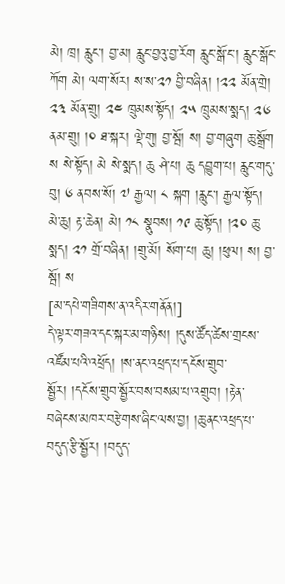མེ། ཁྲ། རླུང་། བྱ་མ། རླུང་བྱའུ་བྱ་རོག རླུང་སྒོ་ང་། རླུང་སྒོང་ཀོག མེ། ལག་སོར། ས་ས་༢༡ བྱི་བཞིན། །༢༢ མོན་གྲེ། ༢༣ མོན་གྲུ། ༢༤ ཁྲུམས་སྟོད། ༢༥ ཁྲུམས་སྨད། ༢༦ ནམ་གྲུ། །༠ ཐ་སྐར། ལྡེ་གུ། བྱ་སྦོ། ས། བྱ་གཞུག ཆུ་སྒྲོག ས སེ་སྟོད། མེ སེ་སྨད། ཆུ ཤེ་པ། ཆུ དབྱུག་པ། རླུང་གདུ་བུ། ༦ ནབས་སོ། ༧ རྒྱལ། ༨ སྐག །རླུང་། རྒྱལ་སྟོད། མེ་ཆུ། རྟ་ཆེན། མེ། ༡༨ སྣུབས། ༡༩ ཆུ་སྟོད། །༢༠ ཆུ་སྨད། ༢༡ གྲོ་བཞིན། །གྲུ་མོ། སོག་པ། ཆུ། །ཕུལ། ས། བྱ་སྦོ། ས
[མ་དཔེ་གཟིགས་ན་འདིར་གནོན།]
དེ་ལྟར་གཟའ་དང་སྐར་མ་གཉིས། །དུས་ཚོད་ཚེས་གྲངས་འཛོམ་པའི་འཕྲོད། །ས་ནང་འཕྲད་པ་དངོས་གྲུབ་སྦྱོར། །དངོས་གྲུབ་སྦྱོར་བས་བསམ་པ་འགྲུབ། །རྟེན་བཞེངས་མཁར་བརྩེགས་ཞིང་ལས་བྱ། །ཆུ་ནང་འཕྲད་པ་བདུད་རྩི་སྦྱོར། །བདུད་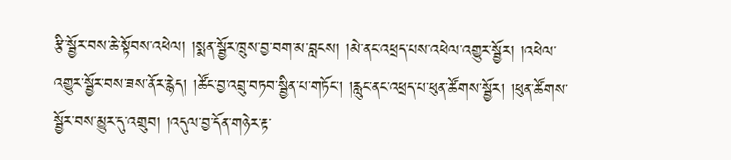རྩི་སྦྱོར་བས་ཆེ་སྟོབས་འཕེལ། །སྨན་སྦྱོར་ཁྲུས་བྱ་བག་མ་བླངས། །མེ་ནང་འཕྲད་པས་འཕེལ་འགྱུར་སྦྱོར། །འཕེལ་འགྱུར་སྦྱོར་བས་ཟས་ནོར་རྙེད། །ཚོང་བྱ་འབྲུ་བཏབ་སྦྱིན་པ་གཏོང་། །རླུང་ནང་འཕྲད་པ་ཕུན་ཚོགས་སྦྱོར། །ཕུན་ཚོགས་སྦྱོར་བས་མྱུར་དུ་འགྲུབ། །འདུལ་བྱ་དོན་གཉེར་རྟ་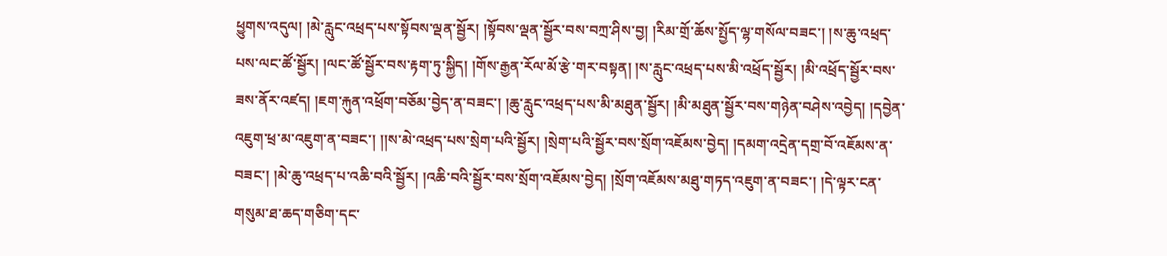ཕྱུགས་འདུལ། །མེ་རླུང་འཕྲད་པས་སྟོབས་ལྡན་སྦྱོར། །སྟོབས་ལྡན་སྦྱོར་བས་བཀྲ་ཤིས་བྱ། །རིམ་གྲོ་ཆོས་སྤྱོད་ལྷ་གསོལ་བཟང་། །ས་ཆུ་འཕྲད་པས་ལང་ཚོ་སྦྱོར། །ལང་ཚོ་སྦྱོར་བས་རྟག་ཏུ་སྐྱིད། །གོས་རྒྱན་རོལ་མོ་རྩེ་གར་བསྟན། །ས་རླུང་འཕྲད་པས་མི་འཕྲོད་སྦྱོར། །མི་འཕྲོད་སྦྱོར་བས་ཟས་ནོར་འཛད། །ཇག་རྐུན་འཕྲོག་བཅོམ་བྱེད་ན་བཟང་། །ཆུ་རླུང་འཕྲད་པས་མི་མཐུན་སྦྱོར། །མི་མཐུན་སྦྱོར་བས་གཉེན་བཤེས་འབྱེད། །དབྱེན་འཇུག་ཕྲ་མ་འཇུག་ན་བཟང་། །།ས་མེ་འཕྲད་པས་སྲེག་པའི་སྦྱོར། །སྲེག་པའི་སྦྱོར་བས་སྲོག་འཇོམས་བྱེད། །དམག་འདྲེན་དགྲ་བོ་འཇོམས་ན་བཟང་། །མེ་ཆུ་འཕྲད་པ་འཆི་བའི་སྦྱོར། །འཆི་བའི་སྦྱོར་བས་སྲོག་འཇོམས་བྱེད། །སྲོག་འཇོམས་མཐུ་གཏད་འཇུག་ན་བཟང་། །དེ་ལྟར་ངན་གསུམ་ཐ་ཆད་གཅིག་དང་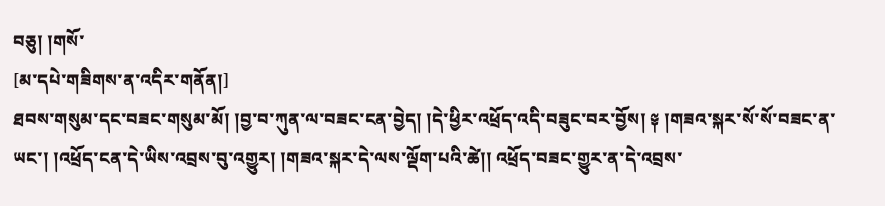བཅུ། །གསོ་
[མ་དཔེ་གཟིགས་ན་འདིར་གནོན།]
ཐབས་གསུམ་དང་བཟང་གསུམ་མོ། །བྱ་བ་ཀུན་ལ་བཟང་ངན་བྱེད། །དེ་ཕྱིར་འཕྲོད་འདི་བཟུང་བར་བྱོས། ༈ །གཟའ་སྐར་སོ་སོ་བཟང་ན་ཡང་། །འཕྲོད་ངན་དེ་ཡིས་འབྲས་བུ་འགྱུར། །གཟའ་སྐར་དེ་ལས་ལྡོག་པའི་ཚེ།། འཕྲོད་བཟང་གྱུར་ན་དེ་འབྲས་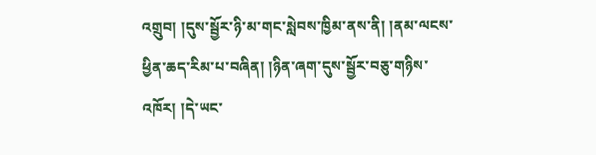འགྲུབ། །དུས་སྦྱོར་ཉི་མ་གང་སླེབས་ཁྱིམ་ནས་ནི། །ནམ་ལངས་ཕྱིན་ཆད་རིམ་པ་བཞིན། །ཉིན་ཞག་དུས་སྦྱོར་བཅུ་གཉིས་འཁོར། །དེ་ཡང་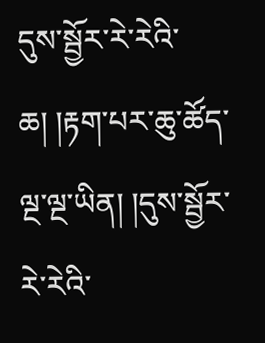དུས་སྦྱོར་རེ་རེའི་ཆ། །རྟག་པར་ཆུ་ཚོད་ལྔ་ལྔ་ཡིན། །དུས་སྦྱོར་རེ་རེའི་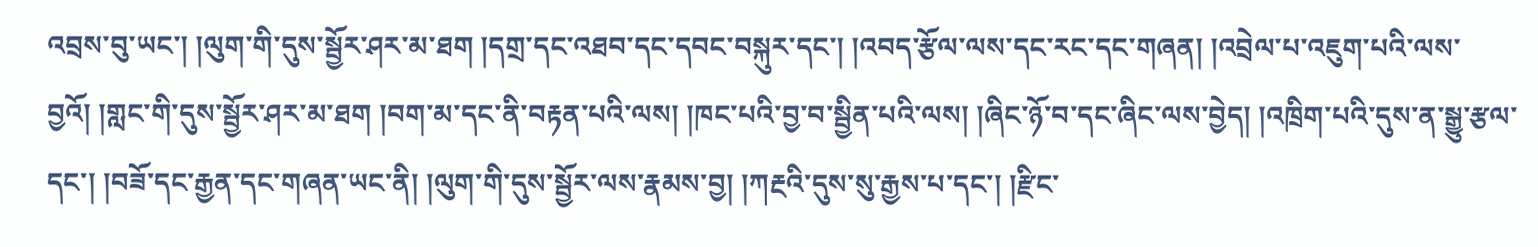འབྲས་བུ་ཡང་། །ལུག་གི་དུས་སྦྱོར་ཤར་མ་ཐག །དགྲ་དང་འཐབ་དང་དབང་བསྐུར་དང་། །འབད་རྩོལ་ལས་དང་རང་དང་གཞན། །འབྲེལ་པ་འཇུག་པའི་ལས་བྱའོ། །གླང་གི་དུས་སྦྱོར་ཤར་མ་ཐག །བག་མ་དང་ནི་བརྟན་པའི་ལས། །ཁང་པའི་བྱ་བ་སྦྱིན་པའི་ལས། །ཞིང་ཉོ་བ་དང་ཞིང་ལས་བྱེད། །འཁྲིག་པའི་དུས་ན་སྒྱུ་རྩལ་དང་། །བཟོ་དང་རྒྱན་དང་གཞན་ཡང་ནི། །ལུག་གི་དུས་སྦྱོར་ལས་རྣམས་བྱ། །ཀརྔའི་དུས་སུ་རྒྱས་པ་དང་། །རྫིང་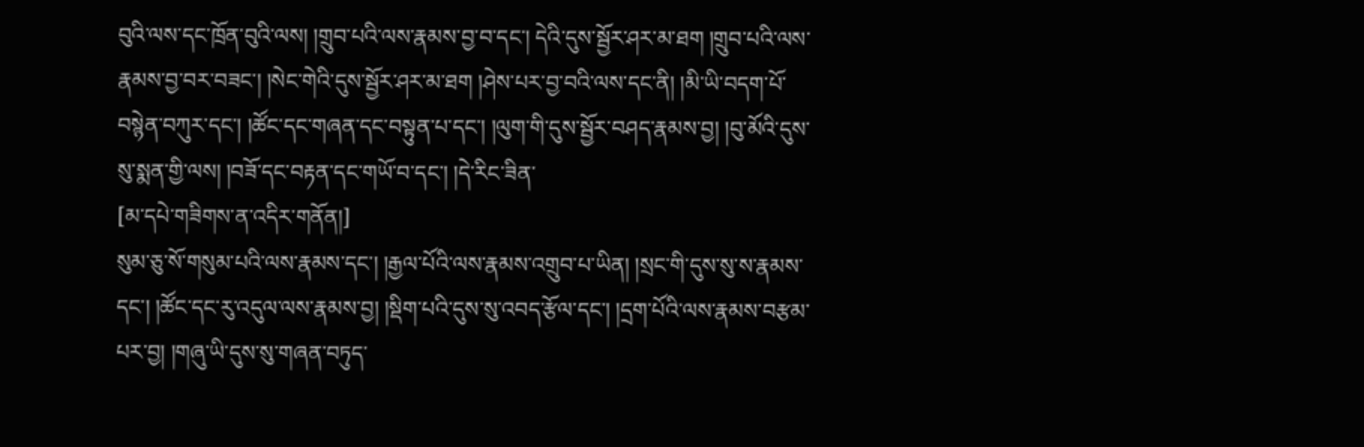བུའི་ལས་དང་ཁྲོན་བུའི་ལས། །གྲུབ་པའི་ལས་རྣམས་བྱ་བ་དང་། དེའི་དུས་སྦྱོར་ཤར་མ་ཐག །གྲུབ་པའི་ལས་རྣམས་བྱ་བར་བཟང་། །སེང་གེའི་དུས་སྦྱོར་ཤར་མ་ཐག །ཤེས་པར་བྱ་བའི་ལས་དང་ནི། །མི་ཡི་བདག་པོ་བསྙེན་བཀུར་དང་། །ཚོང་དང་གཞན་དང་བསྟུན་པ་དང་། །ལུག་གི་དུས་སྦྱོར་བཤད་རྣམས་བྱ། །བུ་མོའི་དུས་སུ་སྨན་གྱི་ལས། །བཟོ་དང་བརྟན་དང་གཡོ་བ་དང་། །དེ་རིང་ཟིན་
[མ་དཔེ་གཟིགས་ན་འདིར་གནོན།]
སུམ་ཅུ་སོ་གསུམ་པའི་ལས་རྣམས་དང་། །རྒྱལ་པོའི་ལས་རྣམས་འགྲུབ་པ་ཡིན། །སྲང་གི་དུས་སུ་ས་རྣམས་དང་། །ཚོང་དང་རུ་འདུལ་ལས་རྣམས་བྱ། །སྡིག་པའི་དུས་སུ་འབད་རྩོལ་དང་། །དྲག་པོའི་ལས་རྣམས་བརྩམ་པར་བྱ། །གཞུ་ཡི་དུས་སུ་གཞན་བཏུད་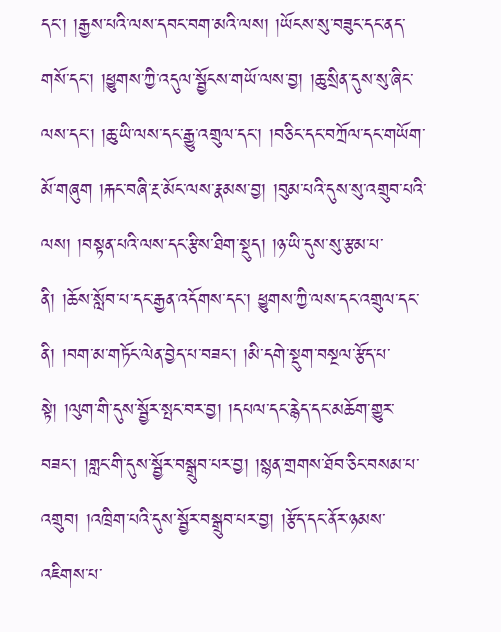དང་། །རྒྱས་པའི་ལས་དབང་བག་མའི་ལས། །ཡོངས་སུ་བཟུང་དང་ནད་གསོ་དང་། །ཕྱུགས་ཀྱི་འདུལ་སྦྱོངས་གཡོ་ལས་བྱ། །ཆུ་སྲིན་དུས་སུ་ཞིང་ལས་དང་། །ཆུ་ཡི་ལས་དང་རྒྱུ་འགྲུལ་དང་། །བཅིང་དང་བཀྲོལ་དང་གཡོག་མོ་གཞུག །རྐང་བཞི་རྔ་མོང་ལས་རྣམས་བྱ། །བུམ་པའི་དུས་སུ་འགྲུབ་པའི་ལས། །བསྟན་པའི་ལས་དང་རྩིས་ཐིག་སྡུད། །ཉ་ཡི་དུས་སུ་རྩམ་པ་ནི། །ཆོས་སློབ་པ་དང་རྒྱན་འདོགས་དང་། ཕྱུགས་ཀྱི་ལས་དང་འགྲུལ་དང་ནི། །བག་མ་གཏོང་ལེན་བྱེད་པ་བཟང་། །མི་དགེ་སྡུག་བསྔལ་རྩོད་པ་སྟེ། །ལུག་གི་དུས་སྦྱོར་སྤང་བར་བྱ། །དཔལ་དང་རྙེད་དང་མཆོག་གྱུར་བཟང་། །གླང་གི་དུས་སྦྱོར་བསྒྲུབ་པར་བྱ། །སྙན་གྲགས་ཐོབ་ཅིང་བསམ་པ་འགྲུབ། །འཁྲིག་པའི་དུས་སྦྱོར་བསྒྲུབ་པར་བྱ། །རྩོད་དང་ནོར་ཉམས་འཇིགས་པ་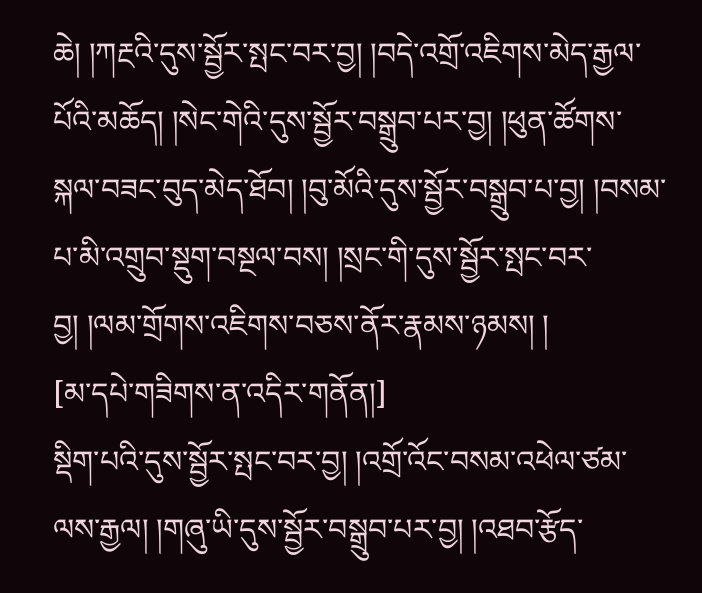ཆེ། །ཀརྔའི་དུས་སྦྱོར་སྤང་བར་བྱ། །བདེ་འགྲོ་འཇིགས་མེད་རྒྱལ་པོའི་མཆོད། །སེང་གེའི་དུས་སྦྱོར་བསྒྲུབ་པར་བྱ། །ཕུན་ཚོགས་སྐལ་བཟང་བུད་མེད་ཐོབ། །བུ་མོའི་དུས་སྦྱོར་བསྒྲུབ་པ་བྱ། །བསམ་པ་མི་འགྲུབ་སྡུག་བསྔལ་བས། །སྲང་གི་དུས་སྦྱོར་སྤང་བར་བྱ། །ལམ་གྲོགས་འཇིགས་བཅས་ནོར་རྣམས་ཉམས། །
[མ་དཔེ་གཟིགས་ན་འདིར་གནོན།]
སྡིག་པའི་དུས་སྦྱོར་སྤང་བར་བྱ། །འགྲོ་འོང་བསམ་འཕེལ་ཙམ་ལས་རྒྱལ། །གཞུ་ཡི་དུས་སྦྱོར་བསྒྲུབ་པར་བྱ། །འཐབ་རྩོད་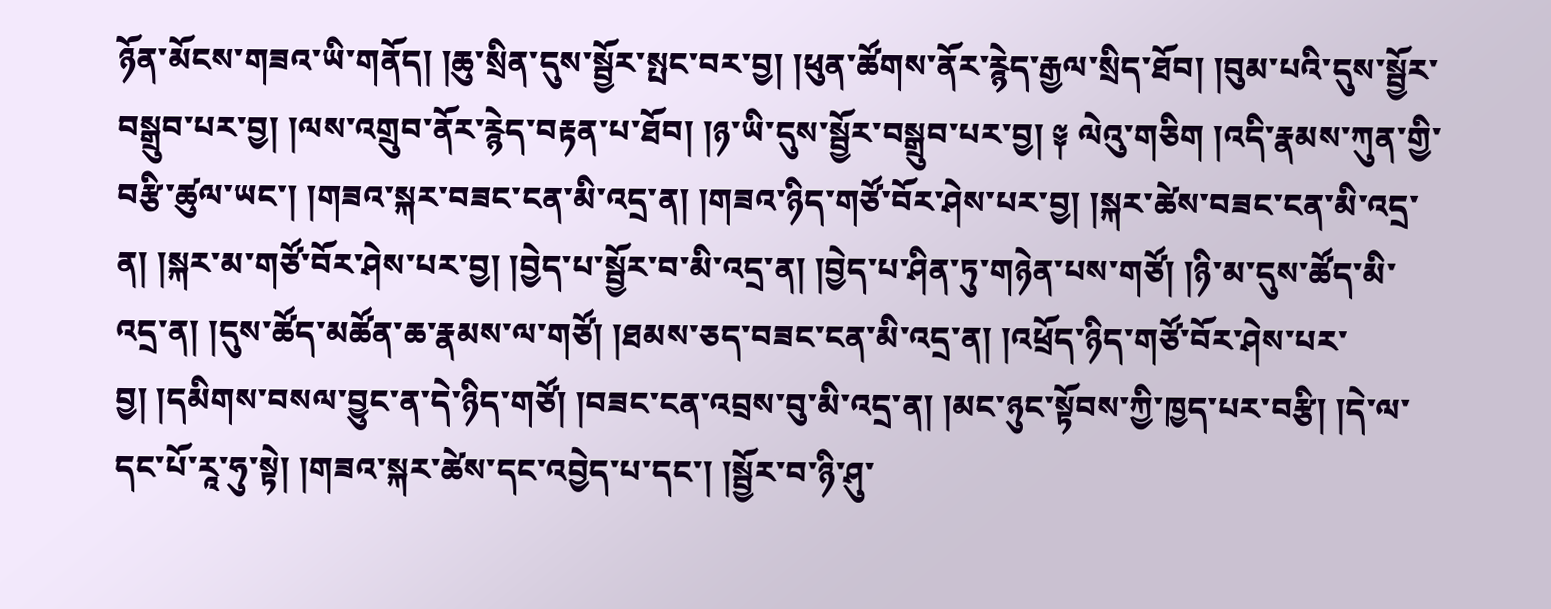ཉོན་མོངས་གཟའ་ཡི་གནོད། །ཆུ་སྲིན་དུས་སྦྱོར་སྤང་བར་བྱ། །ཕུན་ཚོགས་ནོར་རྙེད་རྒྱལ་སྲིད་ཐོབ། །བུམ་པའི་དུས་སྦྱོར་བསྒྲུབ་པར་བྱ། །ལས་འགྲུབ་ནོར་རྙེད་བརྟན་པ་ཐོབ། །ཉ་ཡི་དུས་སྦྱོར་བསྒྲུབ་པར་བྱ། ༈ ལེའུ་གཅིག །འདི་རྣམས་ཀུན་གྱི་བརྩི་ཚུལ་ཡང་། །གཟའ་སྐར་བཟང་ངན་མི་འདྲ་ན། །གཟའ་ཉིད་གཙོ་བོར་ཤེས་པར་བྱ། །སྐར་ཚེས་བཟང་ངན་མི་འདྲ་ན། །སྐར་མ་གཙོ་བོར་ཤེས་པར་བྱ། །བྱེད་པ་སྦྱོར་བ་མི་འདྲ་ན། །བྱེད་པ་ཤིན་ཏུ་གཉེན་པས་གཙོ། །ཉི་མ་དུས་ཚོད་མི་འདྲ་ན། །དུས་ཚོད་མཚོན་ཆ་རྣམས་ལ་གཙོ། །ཐམས་ཅད་བཟང་ངན་མི་འདྲ་ན། །འཕྲོད་ཉིད་གཙོ་བོར་ཤེས་པར་བྱ། །དམིགས་བསལ་བྱུང་ན་དེ་ཉིད་གཙོ། །བཟང་ངན་འབྲས་བུ་མི་འདྲ་ན། །མང་ཉུང་སྟོབས་ཀྱི་ཁྱད་པར་བརྩི། །དེ་ལ་དང་པོ་རཱ་ཧུ་སྟེ། །གཟའ་སྐར་ཚེས་དང་འབྱེད་པ་དང་། །སྦྱོར་བ་ཉི་ཤུ་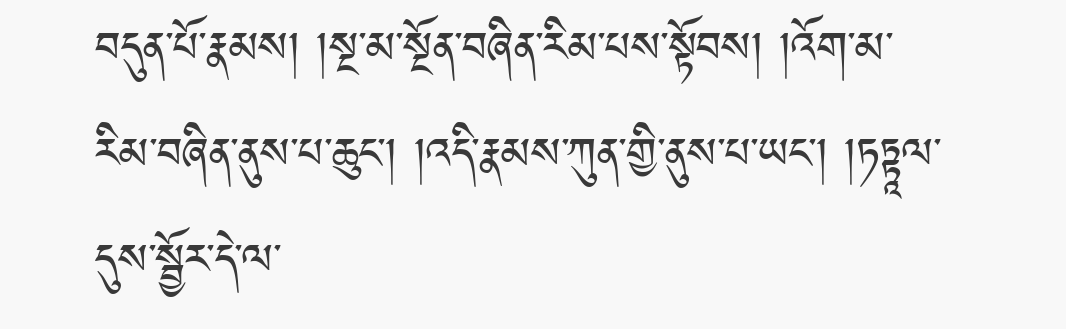བདུན་པོ་རྣམས། །སྔ་མ་སྔོན་བཞིན་རིམ་པས་སྟོབས། །འོག་མ་རིམ་བཞིན་ནུས་པ་ཆུང་། །འདི་རྣམས་ཀུན་གྱི་ནུས་པ་ཡང་། །ཏཏྟཱལ་དུས་སྦྱོར་དེ་ལ་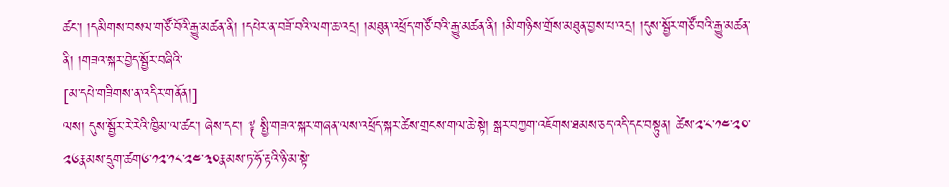ཚང་། །དམིགས་བསལ་གཙོ་བོའི་རྒྱུ་མཚན་ནི། །དཔེར་ན་བཟོ་བའི་ལག་ཆ་འདྲ། །མཐུན་འཕྲོད་གཙོ་བའི་རྒྱུ་མཚན་ནི། །མི་གཉིས་གྲོས་མཐུན་བྱས་པ་འདྲ། །དུས་སྦྱོར་གཙོ་བའི་རྒྱུ་མཚན་ནི། །གཟའ་སྐར་བྱེད་སྦྱོར་བཞིའི་
[མ་དཔེ་གཟིགས་ན་འདིར་གནོན།]
ལས། དུས་སྦྱོར་རེ་རེའི་ཁྱིམ་ལ་ཚང་། ཞེས་དང་། ༈ སྤྱི་གཟའ་སྐར་གཞན་ལས་འཕྲོད་སྐར་ཚེས་གྲངས་གལ་ཆེ་སྟེ། སྒར་བཀྱག་འཇོགས་ཐམས་ཅད་འདི་དང་བསྟུན། ཚེས་༢་༨་༡༤་༢༠་༢༦རྣམས་དྲུག་ཚག༦་༡༢་༡༨་༢༤་༣༠རྣམས་ཏ་ཧོ་རྟའི་ཉི་མ་སྟེ་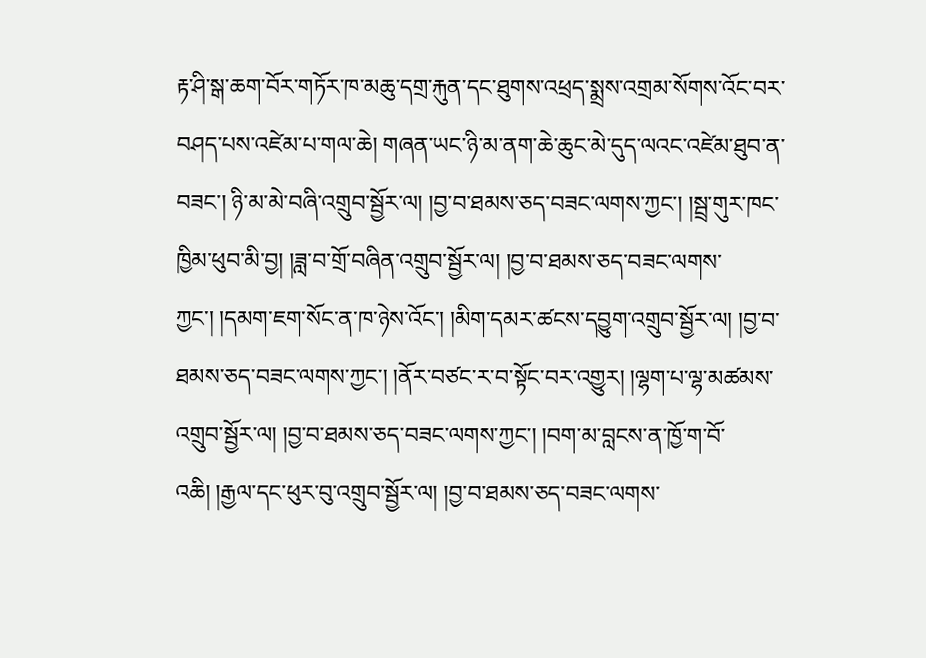རྟ་ཤི་སྒ་ཆག་བོར་གཏོར་ཁ་མཆུ་དགྲ་རྐུན་དང་ཐུགས་འཕྲད་སྨྲས་འགྲམ་སོགས་འོང་བར་བཤད་པས་འཛེམ་པ་གལ་ཆེ། གཞན་ཡང་ཉི་མ་ནག་ཆེ་ཆུང་མེ་དུད་ལའང་འཛེམ་ཐུབ་ན་བཟང་། ཉི་མ་མེ་བཞི་འགྲུབ་སྦྱོར་ལ། །བྱ་བ་ཐམས་ཅད་བཟང་ལགས་ཀྱང་། །སྦྲ་གུར་ཁང་ཁྱིམ་ཕུབ་མི་བྱ། །ཟླ་བ་གྲོ་བཞིན་འགྲུབ་སྦྱོར་ལ། །བྱ་བ་ཐམས་ཅད་བཟང་ལགས་ཀྱང་། །དམག་ཇག་སོང་ན་ཁ་ཉེས་འོང་། །མིག་དམར་ཚངས་དབྱུག་འགྲུབ་སྦྱོར་ལ། །བྱ་བ་ཐམས་ཅད་བཟང་ལགས་ཀྱང་། །ནོར་བཙང་ར་བ་སྟོང་བར་འགྱུར། །ལྷག་པ་ལྷ་མཚམས་འགྲུབ་སྦྱོར་ལ། །བྱ་བ་ཐམས་ཅད་བཟང་ལགས་ཀྱང་། །བག་མ་བླངས་ན་ཁྱོ་ག་བོ་འཆི། །རྒྱལ་དང་ཕུར་བུ་འགྲུབ་སྦྱོར་ལ། །བྱ་བ་ཐམས་ཅད་བཟང་ལགས་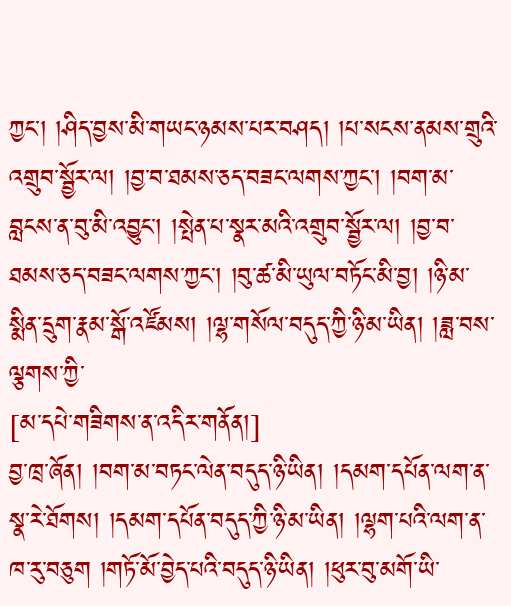ཀྱང་། །ཤིད་བྱས་མི་གཡང་ཉམས་པར་བཤད། །པ་སངས་ནམས་གྲུའི་འགྲུབ་སྦྱོར་ལ། །བྱ་བ་ཐམས་ཅད་བཟང་ལགས་ཀྱང་། །བག་མ་བླངས་ན་བུ་མི་འབྱུང་། །སྤེན་པ་སྣར་མའི་འགྲུབ་སྦྱོར་ལ། །བྱ་བ་ཐམས་ཅད་བཟང་ལགས་ཀྱང་། །བུ་ཚ་མི་ཡུལ་བཏོང་མི་བྱ། །ཉི་མ་སྨིན་དྲུག་རྣམ་སྒོ་འཛོམས། །ལྷ་གསོལ་བདུད་ཀྱི་ཉི་མ་ཡིན། །ཟླ་བས་ལྕགས་ཀྱི་
[མ་དཔེ་གཟིགས་ན་འདིར་གནོན།]
བྱ་ཁྲ་ཞོན། །བག་མ་བཏང་ལེན་བདུད་ཉི་ཡིན། །དམག་དཔོན་ལག་ན་སྣ་རེ་ཐོགས། །དམག་དཔོན་བདུད་ཀྱི་ཉི་མ་ཡིན། །ལྷག་པའི་ལག་ན་ཁ་རུ་བཅུག །གཏོ་མོ་བྱེད་པའི་བདུད་ཉི་ཡིན། །ཕུར་བུ་མགོ་ཡི་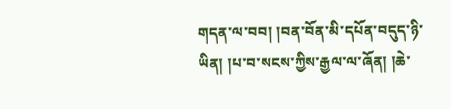གདན་ལ་བབ། །བན་བོན་མི་དཔོན་བདུད་ཉི་ཡིན། །པ་བ་སངས་ཀྱིས་རྒྱལ་ལ་ཞོན། །ཆེ་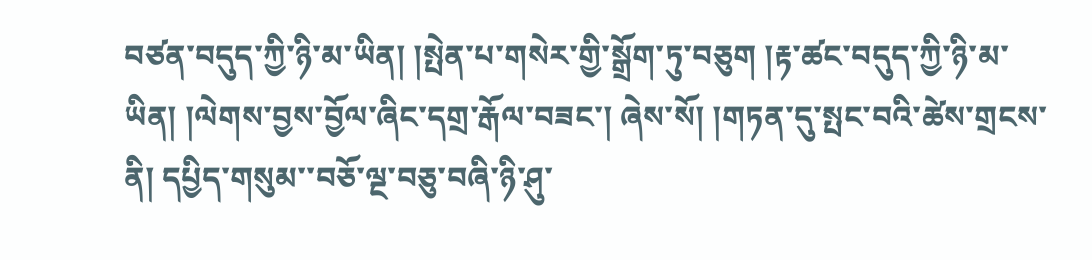བཙན་བདུད་ཀྱི་ཉི་མ་ཡིན། །སྤེན་པ་གསེར་གྱི་སྒྲོག་ཏུ་བཅུག །རྟ་ཚང་བདུད་ཀྱི་ཉི་མ་ཡིན། །ལེགས་བྱས་བྱོལ་ཞིང་དགྲ་རྒོལ་བཟང་། ཞེས་སོ། །གཏན་དུ་སྤང་བའི་ཚེས་གྲངས་ནི། དཔྱིད་གསུམ་་བཅོ་ལྔ་བཅུ་བཞི་ཉི་ཤུ་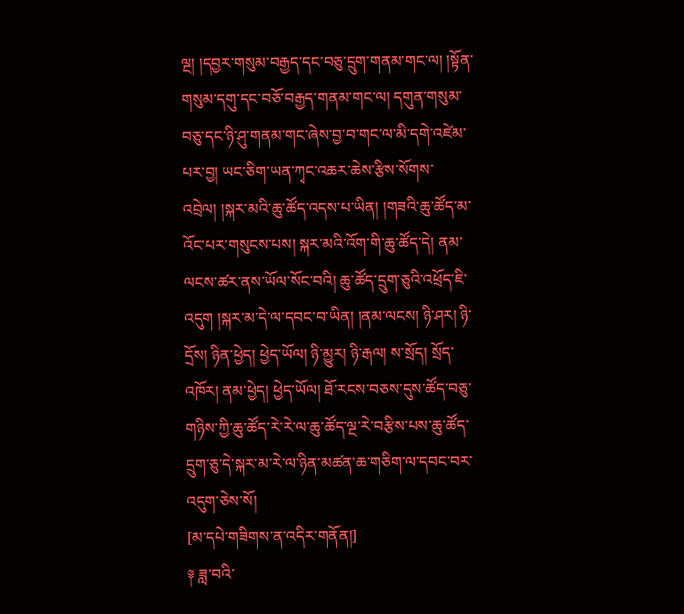ལྔ། །དབྱར་གསུམ་བརྒྱད་དང་བཅུ་དྲུག་གནམ་གང་ལ། །སྟོན་གསུམ་དགུ་དང་བཅོ་བརྒྱད་གནམ་གང་ལ། དགུན་གསུམ་བཅུ་དང་ཉི་ཤུ་གནམ་གང་ཞེས་བྱ་བ་གང་ལ་མི་དགེ་འཛེམ་པར་བྱ། ཡང་ཅིག་ཡན་ཀྭང་འཆར་ཆེས་རྩིས་སོགས་འབྲེལ། །སྐར་མའི་ཆུ་ཚོད་འདས་པ་ཡིན། །གཟའི་ཆུ་ཚོད་མ་འོང་པར་གསུངས་པས། སྐར་མའི་འོག་གི་ཆུ་ཚོད་དེ། ནམ་ལངས་ཚར་ནས་ཡོལ་སོང་བའི། ཆུ་ཚོད་དྲུག་ཅུའི་འཕྲོད་ཇི་འདུག །སྐར་མ་དེ་ལ་དབང་བ་ཡིན། །ནམ་ལངས། ཉི་ཤར། ཉི་དྲོས། ཉིན་ཕྱེད། ཕྱེད་ཡོལ། ཉི་མྱུར། ཉི་རྒལ། ས་སྲོད། སྲོད་འཁོར། ནམ་ཕྱེད། ཕྱེད་ཡོལ། ཐོ་རངས་བཅས་དུས་ཚོད་བཅུ་གཉིས་ཀྱི་ཆུ་ཚོད་རེ་རེ་ལ་ཆུ་ཚོད་ལྔ་རེ་བརྩིས་པས་ཆུ་ཚོད་དྲུག་ཅུ་དེ་སྐར་མ་རེ་ལ་ཉིན་མཚན་ཆ་གཅིག་ལ་དབང་བར་འདུག་ཅེས་སོ།
[མ་དཔེ་གཟིགས་ན་འདིར་གནོན།]
༈ ཟླ་བའི་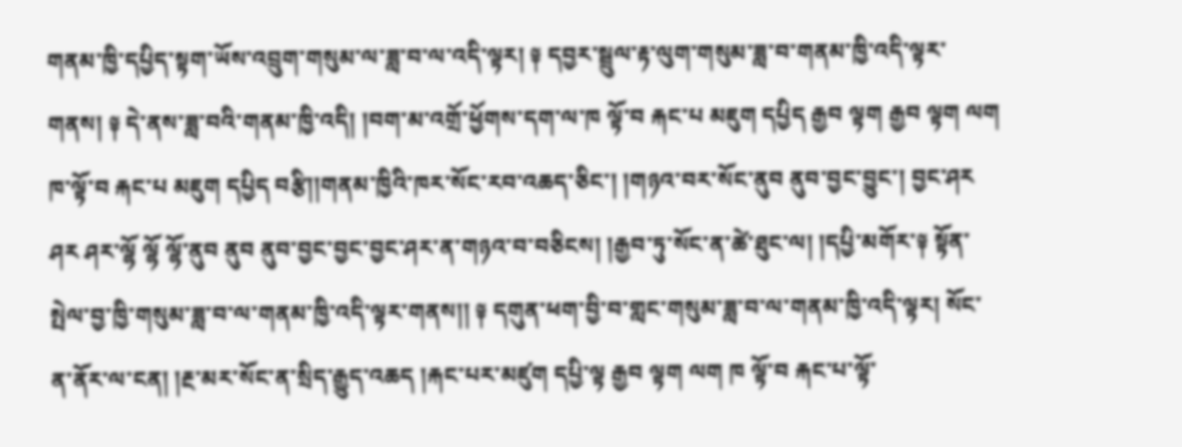གནམ་ཁྱི་དཔྱིད་སྟག་ཡོས་འབྲུག་གསུམ་ལ་ཟླ་བ་ལ་འདི་ལྟར། ༈ དབྱར་སྦྲུལ་རྟ་ལུག་གསུམ་ཟླ་བ་གནམ་ཁྱི་འདི་ལྟར་གནས། ༈ དེ་ནས་ཟླ་བའི་གནམ་ཁྱི་འདི། །བག་མ་འགྲོ་ཕྱོགས་དག་ལ་ཁ ལྟོ་བ རྐང་པ མཇུག དཔྱིད རྒྱབ ལྟག རྒྱབ ལྟག ལག ཁ་ལྟོ་བ རྐང་པ མཇུག དཔྱིད བརྩི།།གནམ་ཁྱིའི་ཁར་སོང་རབ་འཆད་ཅིང་། །གཉའ་བར་སོང་ནུབ ནུབ་བྱང་བྱུང་། བྱང་ཤར ཤར ཤར་ལྷོ ལྷོ ལྷོ་ནུབ ནུབ ནུབ་བྱང་བྱང་བྱང་ཤར་ན་གཉའ་བ་བཅིངས། །རྒྱབ་ཏུ་སོང་ན་ཚེ་ཐུང་ལ། །དཔྱི་མགོར་༈ སྟོན་སྤེལ་བྱ་ཁྱི་གསུམ་ཟླ་བ་ལ་གནམ་ཁྱི་འདི་ལྟར་གནས།། ༈ དགུན་ཕག་བྱི་བ་གླང་གསུམ་ཟླ་བ་ལ་གནམ་ཁྱི་འདི་ལྟར། སོང་ན་ནོར་ལ་ངན། །རྔ་མར་སོང་ན་སྲིད་རྒྱུད་འཆད །རྐང་པར་མཛུག དཔྱི་ལྟ རྒྱབ ལྟག ལག ཁ ལྟོ་བ རྐང་པ་ལྟོ་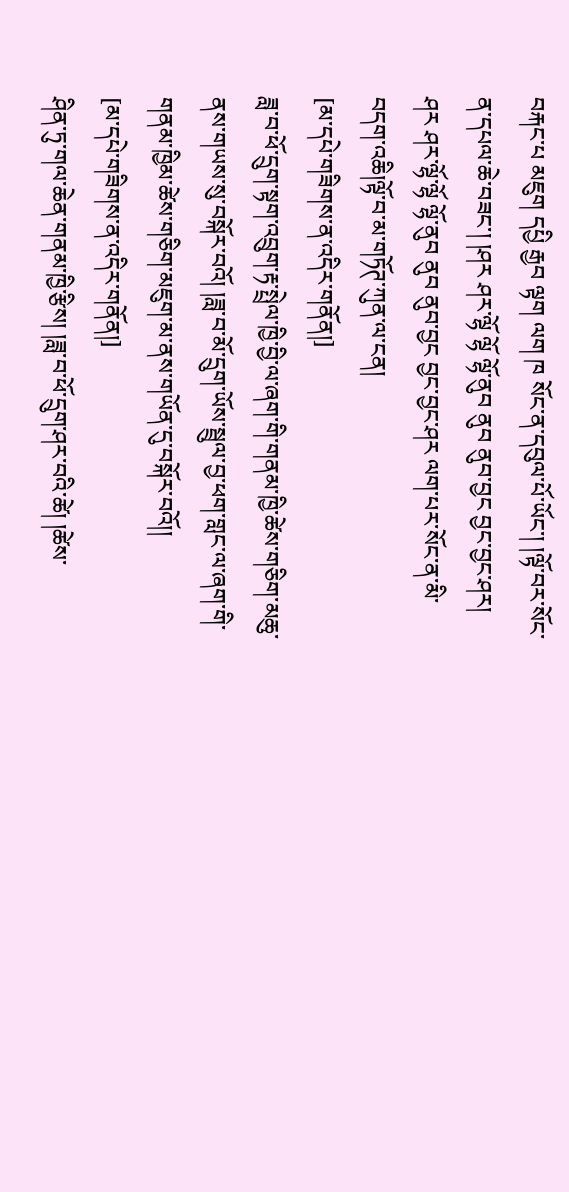བརྐང་པ མཇུག དཔྱི རྒྱབ ལྟག ལག ཁ སོང་ན་དབུལ་པོ་ཡོང་། །ལྟོ་བར་སོང་ན་དཔལ་ཆེ་བཟང་། །ཤར ཤར་ལྷོ ལྷོ ལྷོ་ནུབ ནུབ ནུབ་བྱང བྱང་བྱང་ཤར། ཤར ཤར་ལྷོ་ལྷོ ལྷོ་ནུབ ནུབ ནུབ་བྱང བྱང་བྱང་ཤར ལག་པར་སོང་ན་མི་བདག་འཆི།ལྟོ་བ་མ་གཏོཊ་ཀུན་ལ་ངན།
[མ་དཔེ་གཟིགས་ན་འདིར་གནོན།]
ཟླ་བ་ཕོ་དྲུག་སྟག་འབྲུག་རྟ་སྤྲེལ་ཁྱི་བྱི་ལ་ཞག་གི་གནམ་ཁྱི་ཚེས་གཅིག་མཆུ་ནས་གཡས་སུ་བསྐོར་བའོ། །ཟླ་བ་མོ་དྲུག་ཡོས་སྦྲུལ་བྱ་ཕག་གླང་ལ་ཞག་གི་གནམ་ཁྱིམ་ཚེས་གཅིག་མཇུག་མ་ནས་གཡོན་དུ་བསྐོར་བའོ།།
[མ་དཔེ་གཟིགས་ན་འདིར་གནོན།]
ཤིན་ཏུ་གལ་ཆེན་གནམ་ཁྱི་རྩིས། །ཟླ་བ་ཕོ་དྲུག་ཤར་བའི་ཚེ། །ཚེས་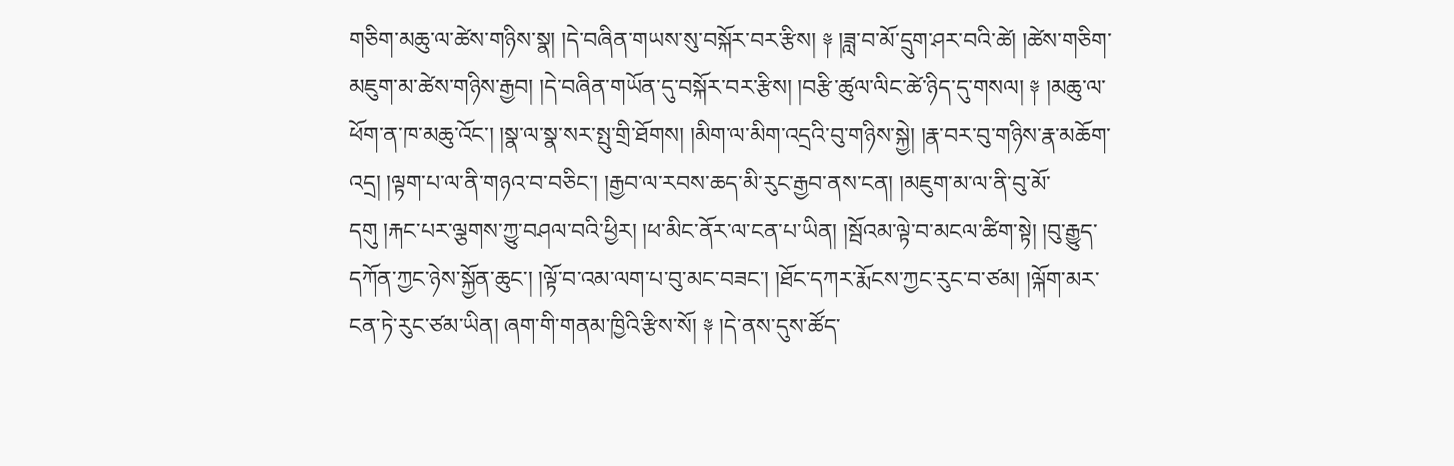གཅིག་མཆུ་ལ་ཚེས་གཉིས་སྣ། །དེ་བཞིན་གཡས་སུ་བསྐོར་བར་རྩིས། ༈ །ཟླ་བ་མོ་དྲུག་ཤར་བའི་ཚེ། །ཚེས་གཅིག་མཇུག་མ་ཚེས་གཉིས་རྒྱབ། །དེ་བཞིན་གཡོན་དུ་བསྐོར་བར་རྩིས། །བརྩི་ཚུལ་ལིང་ཚེ་ཉིད་དུ་གསལ། ༈ །མཆུ་ལ་ཕོག་ན་ཁ་མཆུ་འོང་། །སྣ་ལ་སྣ་སར་སྤུ་གྲི་ཐོགས། །མིག་ལ་མིག་འདྲའི་བུ་གཉིས་སྐྱེ། །རྣ་བར་བུ་གཉིས་རྣ་མཆོག་འདྲ། །ལྟག་པ་ལ་ནི་གཉའ་བ་བཅིང་། །རྒྱབ་ལ་རབས་ཆད་མི་རུང་རྒྱབ་ནས་ངན། །མཇུག་མ་ལ་ནི་བུ་མོ་དགུ །རྐང་པར་ལྕགས་ཀྱུ་བཤལ་བའི་ཕྱིར། །ཕ་མིང་ནོར་ལ་ངན་པ་ཡིན། །སྦོའམ་ལྟེ་བ་མངལ་ཚིག་སྟེ། །བུ་རྒྱུད་དཀོན་ཀྱང་ཉེས་སྐྱོན་ཆུང་། །ལྟོ་བ་འམ་ལག་པ་བུ་མང་བཟང་། །ཐོང་དཀར་རྨོངས་ཀྱང་རུང་བ་ཙམ། །ལྐོག་མར་ངན་ཏེ་རུང་ཙམ་ཡིན། ཞག་གི་གནམ་ཁྱིའི་རྩིས་སོ། ༈ །དེ་ནས་དུས་ཚོད་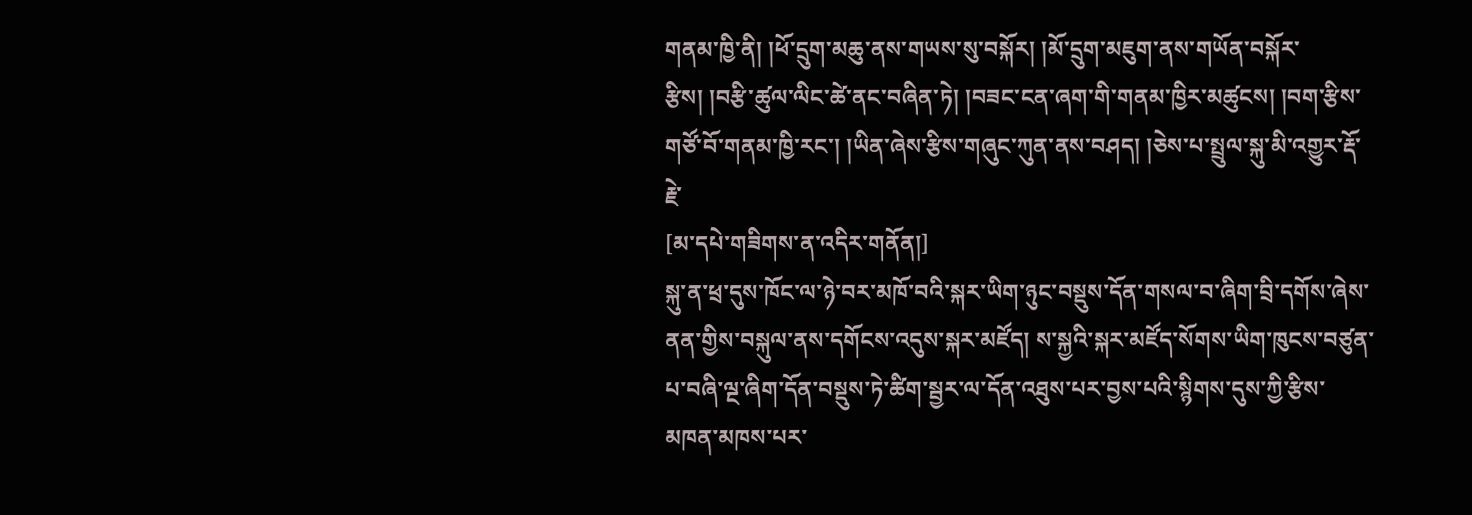གནམ་ཁྱི་ནི། །ཕོ་དྲུག་མཆུ་ནས་གཡས་སུ་བསྐོར། །མོ་དྲུག་མཇུག་ནས་གཡོན་བསྐོར་རྩིས། །བརྩི་ཚུལ་ལིང་ཚེ་ནང་བཞིན་ཏེ། །བཟང་ངན་ཞག་གི་གནམ་ཁྱིར་མཚུངས། །བག་རྩིས་གཙོ་བོ་གནམ་ཁྱི་རང་། །ཡིན་ཞེས་རྩིས་གཞུང་ཀུན་ནས་བཤད། །ཅེས་པ་སྤྲུལ་སྐུ་མི་འགྱུར་རྡོ་རྗེ་
[མ་དཔེ་གཟིགས་ན་འདིར་གནོན།]
སྐུ་ན་ཕྲ་དུས་ཁོང་ལ་ཉེ་བར་མཁོ་བའི་སྐར་ཡིག་ཉུང་བསྡུས་དོན་གསལ་བ་ཞིག་བྲི་དགོས་ཞེས་ནན་གྱིས་བསྐུལ་ནས་དགོངས་འདུས་སྐར་མཛོད། ས་སྐྱའི་སྐར་མཛོད་སོགས་ཡིག་ཁུངས་བཙུན་པ་བཞི་ལྔ་ཞིག་དོན་བསྡུས་ཏེ་ཚིག་སྦྱར་ལ་དོན་འཐུས་པར་བྱས་པའི་སྙིགས་དུས་ཀྱི་རྩིས་མཁན་མཁས་པར་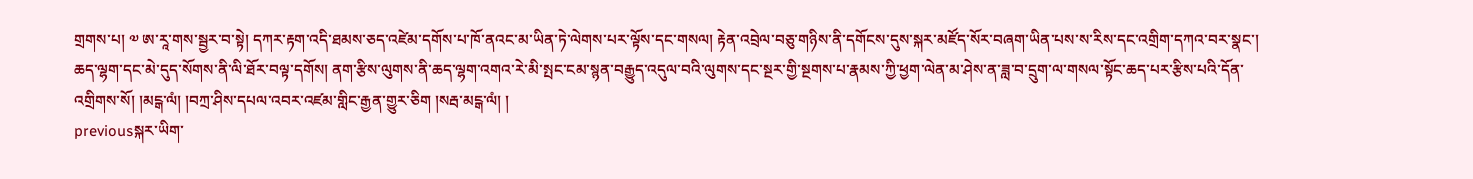གྲགས་པ། ༧ ཨ་རཱ་གས་སྦྱར་བ་སྟེ། དཀར་རྟག་འདི་ཐམས་ཅད་འཛེམ་དགོས་པ་ཁོ་ནའང་མ་ཡིན་ཏེ་ལེགས་པར་ལྟོས་དང་གསལ། རྟེན་འབྲེལ་བཅུ་གཉིས་ནི་དགོངས་དུས་སྐར་མཛོད་སོར་བཞག་ཡིན་པས་ས་རིས་དང་འགྲིག་དཀའ་བར་སྣང་། ཆད་ལྷག་དང་མེ་དུད་སོགས་ནི་ལི་ཐོར་བལྟ་དགོས། ནག་རྩིས་ལུགས་ནི་ཆད་ལྷག་འགའ་རེ་མི་སྤང་ངམ་སྙན་བརྒྱུད་འདུལ་བའི་ལུགས་དང་སྔར་གྱི་སྔགས་པ་རྣམས་ཀྱི་ཕྱག་ལེན་མ་ཤེས་ན་ཟླ་བ་དྲུག་ལ་གསལ་སྟོང་ཆད་པར་རྩིས་པའི་དོན་འགྲིགས་སོ། །མངྒ་ལཾ། །བཀྲ་ཤིས་དཔལ་འབར་འཛམ་གླིང་རྒྱན་གྱུར་ཅིག །སརྦ་མངྒ་ལཾ། །
previousསྐར་ཡིག་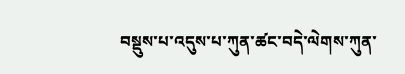བསྡུས་པ་འདུས་པ་ཀུན་ཚང་བདེ་ལེགས་ཀུན་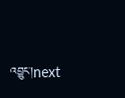འབྱུང་།next